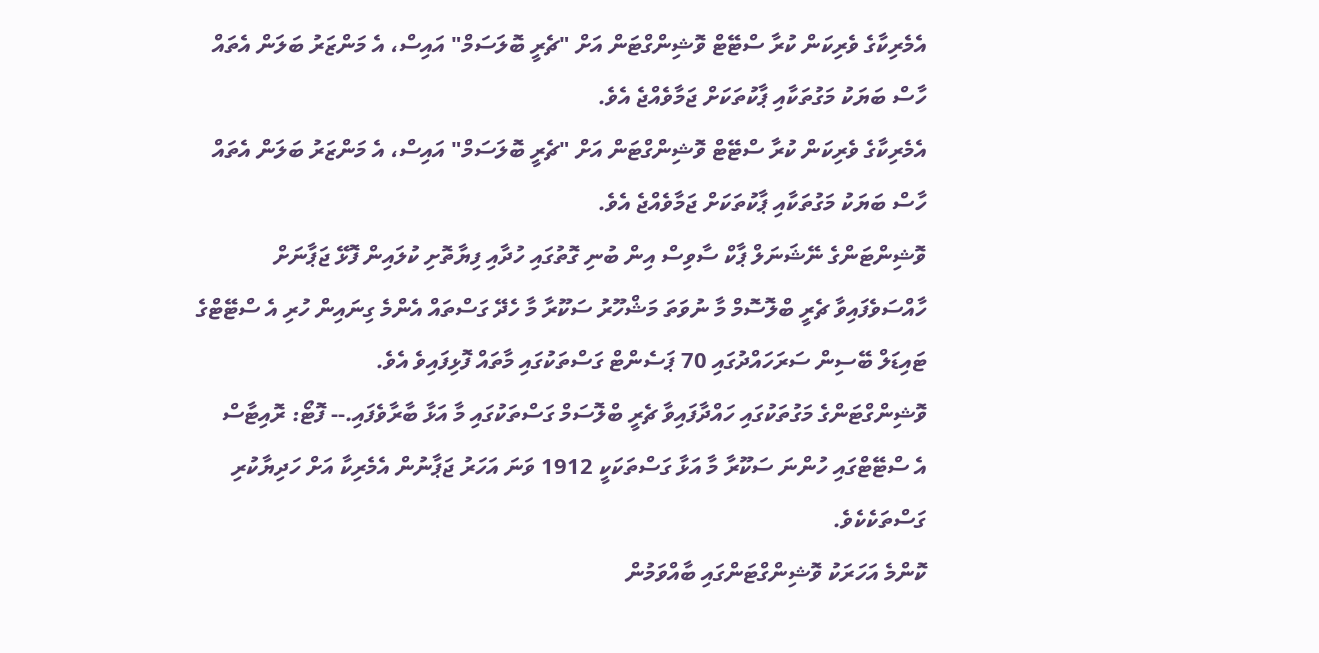އެމެރިކާގެ ވެރިކަން ކުރާ ސްޓޭޓް ވޮޝިންގްޓަން އަށް "ޗެރީ ބޮލަސަމް" އައިސް، އެ މަންޒަރު ބަލަން އެތައް ހާސް ބަޔަކު މަގުތަކާއި ޕާކުތަކަށް ޖަމާވެއްޖެ އެވެ.
އެމެރިކާގެ ވެރިކަން ކުރާ ސްޓޭޓް ވޮޝިންގްޓަން އަށް "ޗެރީ ބޮލަސަމް" އައިސް، އެ މަންޒަރު ބަލަން އެތައް ހާސް ބަޔަކު މަގުތަކާއި ޕާކުތަކަށް ޖަމާވެއްޖެ އެވެ.
ވޮޝިންޓަންގެ ނޭޝަނަލް ޕާކް ސާވިސް އިން ބުނި ގޮތުގައި ހުދާއި ފިޔާތޮށި ކުލައިން ފޮޅޭ ޖަޕާނަށް ހާއްސަވެފައިވާ ޗެރީ ބްލޮސޮމް މާ ނުވަތަ މަޝްހޫރު ސަކޫރާ މާ ހެދޭ ގަސްތައް އެންމެ ގިނައިން ހުރި އެ ސްޓޭޓްގެ ޓައިޑަލް ބޭސިން ސަރަހައްދުގައި 70 ޕަސެންޓް ގަސްތަކުގައި މާތައް ފޮޅިފައިވެ އެވެ.
ވޮޝިންގްޓަންގެ މަގުތަކުގައި ހައްދާފައިވާ ޗެރީ ބްލޮސަމް ގަސްތަކުގައި މާ އަޅާ ބާރާވެފައި.-- ފޮޓޯ: ރޮއިޓާސް
އެ ސްޓޭޓްގައި ހުންނަ ސަކޫރާ މާ އަޅާ ގަސްތަކަކީ 1912 ވަނަ އަހަރު ޖަޕާނުން އެމެރިކާ އަށް ހަދިޔާކުރި ގަސްތަކެކެވެ.
ކޮންމެ އަހަރަކު ވޮޝިންގްޓަންގައި ބާއްވަމުން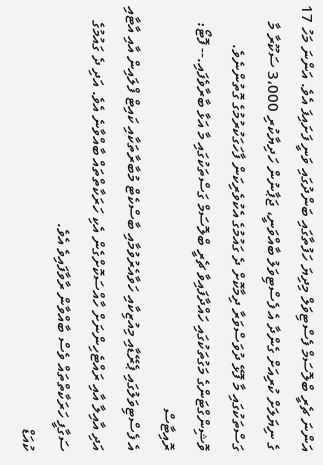އަންނަ ޗެރީ ބްލޮސަމް ފެސްޓިވަލް މިދިޔަ ހަފުތާގައި ބަންދުގައި ވަނީ ފަށައިފަ އެވެ. އަންނަ މަހު 17 ގެ ނިޔަލަށް ކުރިއަށް ގެންދާ އެ ފެސްޓިވަލު ބާއްވަނީ، ޖަޕާނުން ހަދިޔާކުރި 3،000 ސަކޫރާ މާ ގަސްތަކުގައި މާ ފޮޅޭ ދުވަސްވަރާ ދިމާކޮށް ދެ ގައުމުގެ އެކުވެރިކަން ފާހަގަކުރުމުގެ ގޮތުންނެވެ.
ވޮޝިންގްޓަންގެ މަގުތަކުގައި ހައްދާފައިވާ ޗެރީ ބްލޮސަމް ގަސްތަކުގައި މާ އަޅާ ބާރާވެފައި.-- ފޮޓޯ: ރޮއިޓާސް
އެ ފެސްޓިވަލުގައި ޕެރޭޑާއި މިއުޒިކާއި ހަވާއެރުވުމާއި ބާސްކެޓް މުބާރާތަކާއި ކައިޓް ފްލައިން އާއި އާޓާއި އަދި އާއިލާ އާއި ރައްޓެހިންނަށް ހާއްސަކޮށްގެން އެކި ހަރަކާތްތައް ބާއްވާނެ އެވެ. އަދި ދެ ގައުމުގެ ސަގާފީ ހަރަކާތްތައް ވެސް ބާއްވާން ރާވާފައިވެ އެވެ.
ކުއަޑް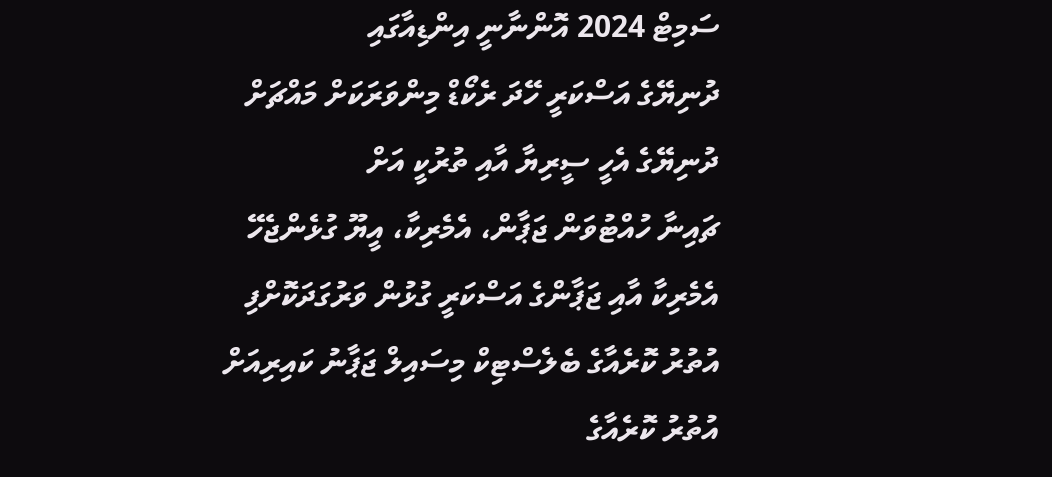ސަމިޓް 2024 އޮންނާނީ އިންޑިއާގައި
ދުނިޔޭގެ އަސްކަރީ ހޭދަ ރެކޯޑް މިންވަރަކަށް މައްޗަށް
ދުނިޔޭގެ އެހީ ސީރިޔާ އާއި ތުރުކީ އަށް
ޗައިނާ ހުއްޓުވަން ޖަޕާން، އެމެރިކާ، އީޔޫ ގުޅެންޖެހޭ
އެމެރިކާ އާއި ޖަޕާންގެ އަސްކަރީ ގުޅުން ވަރުގަދަކޮށްފި
އުތުރު ކޮރެއާގެ ބެލެސްޓިކް މިސައިލް ޖަޕާނު ކައިރިއަށް
އުތުރު ކޮރެއާގެ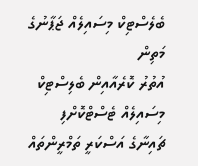ބެލެސްޓިކް މިސައިލެއް ޖަޕާނުގެ މަތިން
އުތުރު ކޮރެއާއިން ބެލިސްޓިކް މިސައިލެއް ޓެސްޓްކޮށްފި
ޗައިނާގެ އަސްކަރީ ތަމްރީންތައް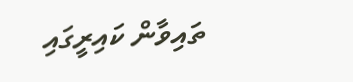ތައިވާން ކައިރީގައި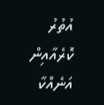އުތުރު ކޮރެއާއިން އަނެއްކާ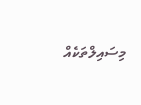މިސައިލްތަކެއް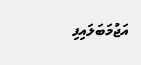އަޖުމަބަލައިފި